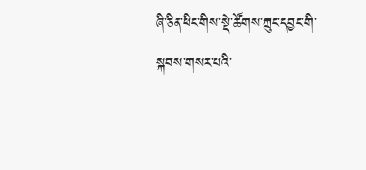ཞི་ཅིན་ཕིང་གིས་སྡེ་ཚོགས་ཀྲུང་དབྱང་གི་སྐབས་གསར་པའི་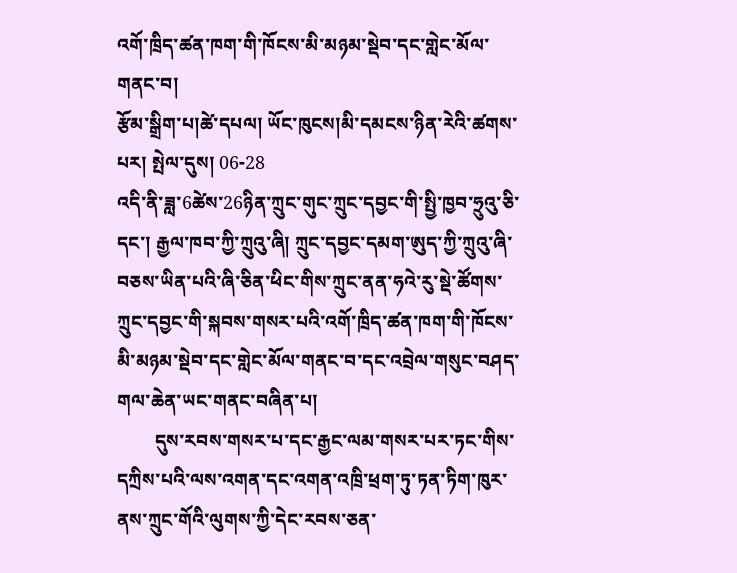འགོ་ཁྲིད་ཚན་ཁག་གི་ཁོངས་མི་མཉམ་སྡེབ་དང་གླེང་མོལ་གནང་བ།
རྩོམ་སྒྲིག་པ།ཚེ་དཔལ། ཡོང་ཁུངས།མི་དམངས་ཉིན་རེའི་ཚགས་པར། སྤེལ་དུས། 06-28
འདི་ནི་ཟླ་6ཚེས་26ཉིན་ཀྲུང་གུང་ཀྲུང་དབྱང་གི་སྤྱི་ཁྱབ་ཧྲུའུ་ཅི་དང་། རྒྱལ་ཁབ་ཀྱི་ཀྲུའུ་ཞི། ཀྲུང་དབྱང་དམག་ཨུད་ཀྱི་ཀྲུའུ་ཞི་བཅས་ཡིན་པའི་ཞི་ཅིན་ཕིང་གིས་ཀྲུང་ནན་ཧའེ་རུ་སྡེ་ཚོགས་ཀྲུང་དབྱང་གི་སྐབས་གསར་པའི་འགོ་ཁྲིད་ཚན་ཁག་གི་ཁོངས་མི་མཉམ་སྡེབ་དང་གླེང་མོལ་གནང་བ་དང་འབྲེལ་གསུང་བཤད་གལ་ཆེན་ཡང་གནང་བཞིན་པ།
        དུས་རབས་གསར་པ་དང་རྒྱང་ལམ་གསར་པར་ཏང་གིས་དཀྲིས་པའི་ལས་འགན་དང་འགན་འཁྲི་ཕྲག་ཏུ་ཏན་ཏིག་ཁུར་ནས་ཀྲུང་གོའི་ལུགས་ཀྱི་དེང་རབས་ཅན་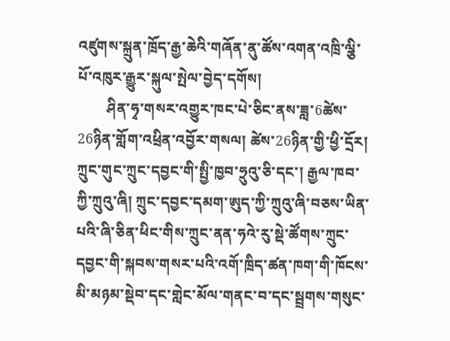འཛུགས་སྐྲུན་ཁྲོད་རྒྱ་ཆེའི་གཞོན་ནུ་ཚོས་འགན་འཁྲི་ལྕི་པོ་འཁུར་རྒྱུར་སྐུལ་སྤེལ་བྱེད་དགོས།
        ཤིན་ཧྭ་གསར་འགྱུར་ཁང་པེ་ཅིང་ནས་ཟླ་6ཚེས་26ཉིན་གློག་འཕྲིན་འབྱོར་གསལ། ཚེས་26ཉིན་གྱི་ཕྱི་དྲོར། ཀྲུང་གུང་ཀྲུང་དབྱང་གི་སྤྱི་ཁྱབ་ཧྲུའུ་ཅི་དང་། རྒྱལ་ཁབ་ཀྱི་ཀྲུའུ་ཞི། ཀྲུང་དབྱང་དམག་ཨུད་ཀྱི་ཀྲུའུ་ཞི་བཅས་ཡིན་པའི་ཞི་ཅིན་ཕིང་གིས་ཀྲུང་ནན་ཧའེ་རུ་སྡེ་ཚོགས་ཀྲུང་དབྱང་གི་སྐབས་གསར་པའི་འགོ་ཁྲིད་ཚན་ཁག་གི་ཁོངས་མི་མཉམ་སྡེབ་དང་གླེང་མོལ་གནང་བ་དང་སྦྲགས་གསུང་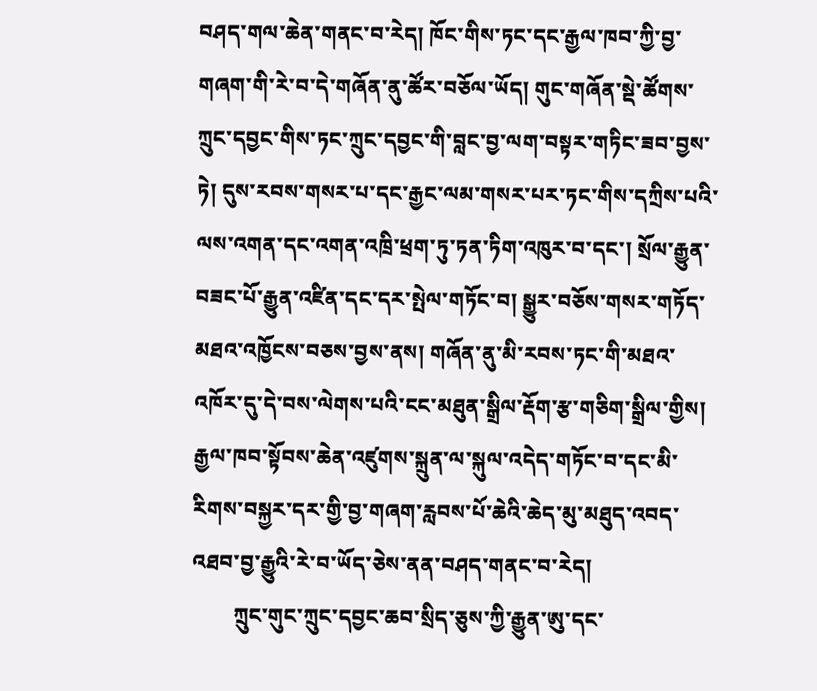བཤད་གལ་ཆེན་གནང་བ་རེད། ཁོང་གིས་ཏང་དང་རྒྱལ་ཁབ་ཀྱི་བྱ་གཞག་གི་རེ་བ་དེ་གཞོན་ནུ་ཚོར་བཅོལ་ཡོད། གུང་གཞོན་སྡེ་ཚོགས་ཀྲུང་དབྱང་གིས་ཏང་ཀྲུང་དབྱང་གི་བླང་བྱ་ལག་བསྟར་གཏིང་ཟབ་བྱས་ཏེ། དུས་རབས་གསར་པ་དང་རྒྱང་ལམ་གསར་པར་ཏང་གིས་དཀྲིས་པའི་ལས་འགན་དང་འགན་འཁྲི་ཕྲག་ཏུ་ཏན་ཏིག་འཁུར་བ་དང་། སྲོལ་རྒྱུན་བཟང་པོ་རྒྱུན་འཛིན་དང་དར་སྤེལ་གཏོང་བ། སྒྱུར་བཅོས་གསར་གཏོད་མཐའ་འཁྱོངས་བཅས་བྱས་ནས། གཞོན་ནུ་མི་རབས་ཏང་གི་མཐའ་འཁོར་དུ་དེ་བས་ལེགས་པའི་ངང་མཐུན་སྒྲིལ་རྡོག་རྩ་གཅིག་སྒྲིལ་གྱིས། རྒྱལ་ཁབ་སྟོབས་ཆེན་འཛུགས་སྐྲུན་ལ་སྐུལ་འདེད་གཏོང་བ་དང་མི་རིགས་བསྐྱར་དར་གྱི་བྱ་གཞག་རླབས་པོ་ཆེའི་ཆེད་མུ་མཐུད་འབད་འཐབ་བྱ་རྒྱུའི་རེ་བ་ཡོད་ཅེས་ནན་བཤད་གནང་བ་རེད།
        ཀྲུང་གུང་ཀྲུང་དབྱང་ཆབ་སྲིད་ཅུས་ཀྱི་རྒྱུན་ཨུ་དང་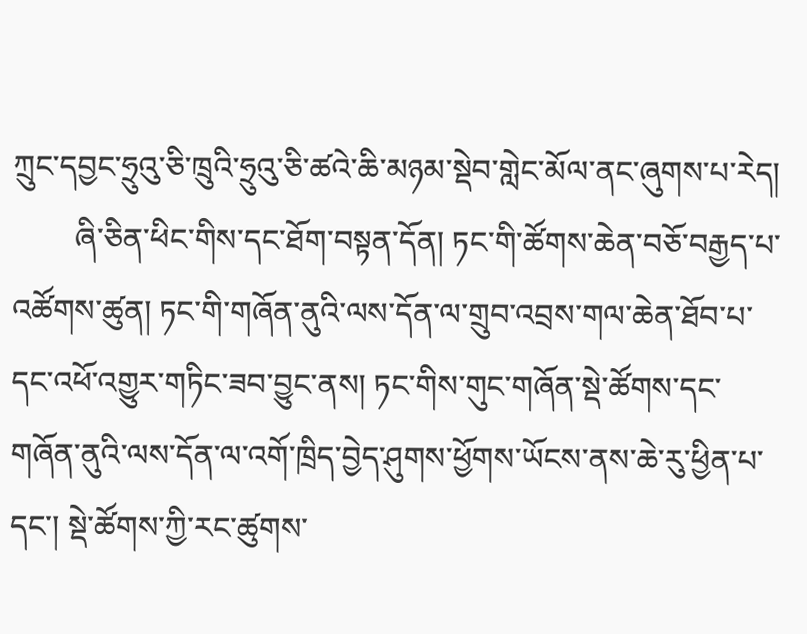ཀྲུང་དབྱང་ཧྲུའུ་ཅི་ཁྲུའི་ཧྲུའུ་ཅི་ཚའེ་ཆི་མཉམ་སྡེབ་གླེང་མོལ་ནང་ཞུགས་པ་རེད།
        ཞི་ཅིན་ཕིང་གིས་དང་ཐོག་བསྟན་དོན། ཏང་གི་ཚོགས་ཆེན་བཅོ་བརྒྱད་པ་འཚོགས་ཚུན། ཏང་གི་གཞོན་ནུའི་ལས་དོན་ལ་གྲུབ་འབྲས་གལ་ཆེན་ཐོབ་པ་དང་འཕོ་འགྱུར་གཏིང་ཟབ་བྱུང་ནས། ཏང་གིས་གུང་གཞོན་སྡེ་ཚོགས་དང་གཞོན་ནུའི་ལས་དོན་ལ་འགོ་ཁྲིད་བྱེད་ཤུགས་ཕྱོགས་ཡོངས་ནས་ཆེ་རུ་ཕྱིན་པ་དང་། སྡེ་ཚོགས་ཀྱི་རང་ཚུགས་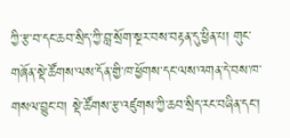ཀྱི་རྩ་བ་དང་ཆབ་སྲིད་ཀྱི་བླ་སྲོག་སྔར་བས་བརྟན་དུ་ཕྱིན་པ། གུང་གཞོན་སྡེ་ཚོགས་ལས་དོན་གྱི་ཁ་ཕྱོགས་དང་ལས་འགན་དེ་བས་ཁ་གསལ་བྱུང་བ། སྡེ་ཚོགས་རྩ་འཛུགས་ཀྱི་ཆབ་སྲིད་རང་བཞིན་དང་།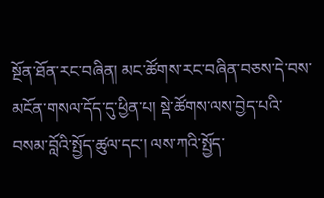སྔོན་ཐོན་རང་བཞིན། མང་ཚོགས་རང་བཞིན་བཅས་དེ་བས་མངོན་གསལ་དོད་དུ་ཕྱིན་པ། སྡེ་ཚོགས་ལས་བྱེད་པའི་བསམ་བློའི་སྤྱོད་ཚུལ་དང་། ལས་ཀའི་སྤྱོད་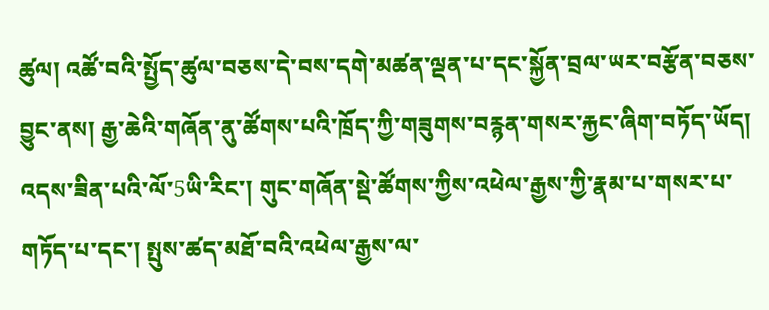ཚུལ། འཚོ་བའི་སྤྱོད་ཚུལ་བཅས་དེ་བས་དགེ་མཚན་ལྡན་པ་དང་སྐྱོན་བྲལ་ཡར་བརྩོན་བཅས་བྱུང་ནས། རྒྱ་ཆེའི་གཞོན་ནུ་ཚོགས་པའི་ཁྲོད་ཀྱི་གཟུགས་བརྙན་གསར་རྐྱང་ཞིག་བཏོད་ཡོད། འདས་ཟིན་པའི་ལོ་5ཡི་རིང་། གུང་གཞོན་སྡེ་ཚོགས་ཀྱིས་འཕེལ་རྒྱས་ཀྱི་རྣམ་པ་གསར་པ་གཏོད་པ་དང་། སྤུས་ཚད་མཐོ་བའི་འཕེལ་རྒྱས་ལ་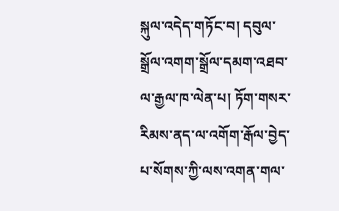སྐུལ་འདེད་གཏོང་བ། དབུལ་སྒྲོལ་འགག་སྒྲོལ་དམག་འཐབ་ལ་རྒྱལ་ཁ་ལེན་པ། ཏོག་གསར་རིམས་ནད་ལ་འགོག་རྒོལ་བྱེད་པ་སོགས་ཀྱི་ལས་འགན་གལ་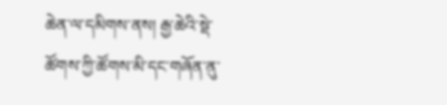ཆེན་ལ་དམིགས་ནས། རྒྱ་ཆེའི་སྡེ་ཚོགས་ཀྱི་ཚོགས་མི་དང་གཞོན་ནུ་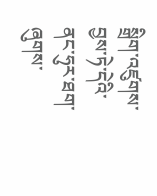སྒྲིག་འཛུགས་བྱས་ཏེ་དེའི་ནང་ཧུར་ཐག་ཞུགས་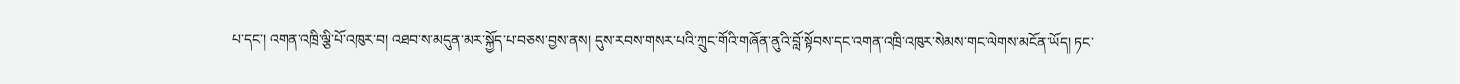པ་དང་། འགན་འཁྲི་ལྕི་པོ་འཁུར་བ། འཐབ་ས་མདུན་མར་སྐྱོད་པ་བཅས་བྱས་ནས། དུས་རབས་གསར་པའི་ཀྲུང་གོའི་གཞོན་ནུའི་བློ་སྟོབས་དང་འགན་འཁྲི་འཁུར་སེམས་གང་ལེགས་མངོན་ཡོད། ཏང་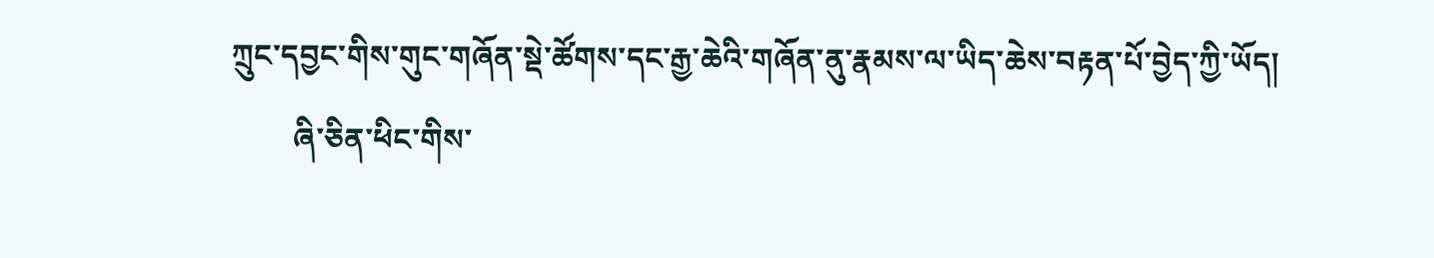ཀྲུང་དབྱང་གིས་གུང་གཞོན་སྡེ་ཚོགས་དང་རྒྱ་ཆེའི་གཞོན་ནུ་རྣམས་ལ་ཡིད་ཆེས་བརྟན་པོ་བྱེད་ཀྱི་ཡོད།
        ཞི་ཅིན་ཕིང་གིས་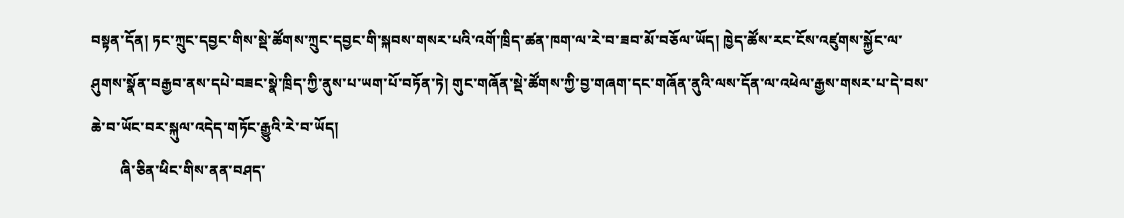བསྟན་དོན། ཏང་ཀྲུང་དབྱང་གིས་སྡེ་ཚོགས་ཀྲུང་དབྱང་གི་སྐབས་གསར་པའི་འགོ་ཁྲིད་ཚན་ཁག་ལ་རེ་བ་ཟབ་མོ་བཅོལ་ཡོད། ཁྱེད་ཚོས་རང་ངོས་འཛུགས་སྐྱོང་ལ་ཤུགས་སྣོན་བརྒྱབ་ནས་དཔེ་བཟང་སྣེ་ཁྲིད་ཀྱི་ནུས་པ་ཡག་པོ་བཏོན་ཏེ། གུང་གཞོན་སྡེ་ཚོགས་ཀྱི་བྱ་གཞག་དང་གཞོན་ནུའི་ལས་དོན་ལ་འཕེལ་རྒྱས་གསར་པ་དེ་བས་ཆེ་བ་ཡོང་བར་སྐུལ་འདེད་གཏོང་རྒྱུའི་རེ་བ་ཡོད།
        ཞི་ཅིན་ཕིང་གིས་ནན་བཤད་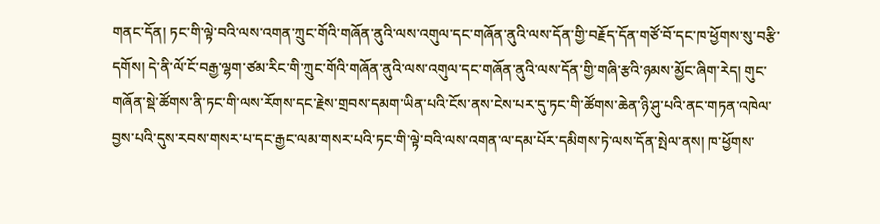གནང་དོན། ཏང་གི་ལྟེ་བའི་ལས་འགན་ཀྲུང་གོའི་གཞོན་ནུའི་ལས་འགུལ་དང་གཞོན་ནུའི་ལས་དོན་གྱི་བརྗོད་དོན་གཙོ་བོ་དང་ཁ་ཕྱོགས་སུ་བརྩི་དགོས། དེ་ནི་ལོ་ངོ་བརྒྱ་ལྷག་ཙམ་རིང་གི་ཀྲུང་གོའི་གཞོན་ནུའི་ལས་འགུལ་དང་གཞོན་ནུའི་ལས་དོན་གྱི་གཞི་རྩའི་ཉམས་མྱོང་ཞིག་རེད། གུང་གཞོན་སྡེ་ཚོགས་ནི་ཏང་གི་ལས་རོགས་དང་རྗེས་གྲབས་དམག་ཡིན་པའི་ངོས་ནས་ངེས་པར་དུ་ཏང་གི་ཚོགས་ཆེན་ཉི་ཤུ་པའི་ནང་གཏན་འཁེལ་བྱས་པའི་དུས་རབས་གསར་པ་དང་རྒྱང་ལམ་གསར་པའི་ཏང་གི་ལྟེ་བའི་ལས་འགན་ལ་དམ་པོར་དམིགས་ཏེ་ལས་དོན་སྤེལ་ནས། ཁ་ཕྱོགས་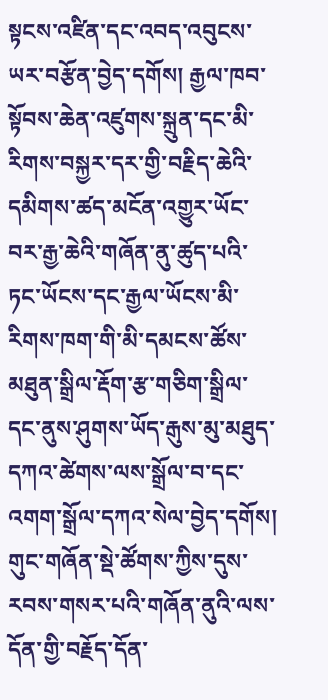སྟངས་འཛིན་དང་འབད་འབུངས་ཡར་བརྩོན་བྱེད་དགོས། རྒྱལ་ཁབ་སྟོབས་ཆེན་འཛུགས་སྐྲུན་དང་མི་རིགས་བསྐྱར་དར་གྱི་བརྗིད་ཆེའི་དམིགས་ཚད་མངོན་འགྱུར་ཡོང་བར་རྒྱ་ཆེའི་གཞོན་ནུ་ཚུད་པའི་ཏང་ཡོངས་དང་རྒྱལ་ཡོངས་མི་རིགས་ཁག་གི་མི་དམངས་ཚོས་མཐུན་སྒྲིལ་རྡོག་རྩ་གཅིག་སྒྲིལ་དང་ནུས་ཤུགས་ཡོད་རྒུས་མུ་མཐུད་དཀའ་ཚེགས་ལས་སྒྲོལ་བ་དང་འགག་སྒྲོལ་དཀའ་སེལ་བྱེད་དགོས། གུང་གཞོན་སྡེ་ཚོགས་ཀྱིས་དུས་རབས་གསར་པའི་གཞོན་ནུའི་ལས་དོན་གྱི་བརྗོད་དོན་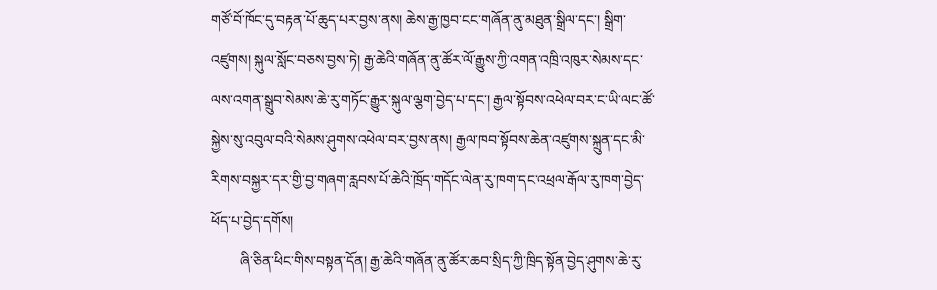གཙོ་བོ་ཁོང་དུ་བརྟན་པོ་ཆུད་པར་བྱས་ནས། ཆེས་རྒྱ་ཁྱབ་ངང་གཞོན་ནུ་མཐུན་སྒྲིལ་དང་། སྒྲིག་འཛུགས། སྐུལ་སློང་བཅས་བྱས་ཏེ། རྒྱ་ཆེའི་གཞོན་ནུ་ཚོར་ལོ་རྒྱུས་ཀྱི་འགན་འཁྲི་འཁུར་སེམས་དང་ལས་འགན་སྒྲུབ་སེམས་ཆེ་རུ་གཏོང་རྒྱུར་སྐུལ་ལྕག་བྱེད་པ་དང་། རྒྱལ་སྟོབས་འཕེལ་བར་ང་ཡི་ལང་ཚོ་སྐྱེས་སུ་འབུལ་བའི་སེམས་ཤུགས་འཕེལ་བར་བྱས་ནས། རྒྱལ་ཁབ་སྟོབས་ཆེན་འཛུགས་སྐྲུན་དང་མི་རིགས་བསྐྱར་དར་གྱི་བྱ་གཞག་རླབས་པོ་ཆེའི་ཁྲོད་གདོང་ལེན་རུ་ཁག་དང་འཕྲལ་རྒོལ་རུ་ཁག་བྱེད་ཕོད་པ་བྱེད་དགོས།
        ཞི་ཅིན་ཕིང་གིས་བསྟན་དོན། རྒྱ་ཆེའི་གཞོན་ནུ་ཚོར་ཆབ་སྲིད་ཀྱི་ཁྲིད་སྟོན་བྱེད་ཤུགས་ཆེ་རུ་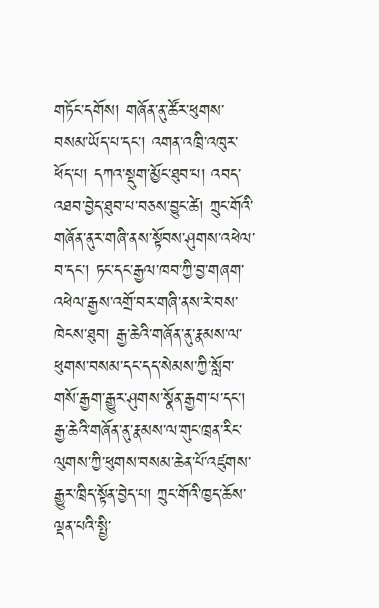གཏོང་དགོས། གཞོན་ནུ་ཚོར་ཕུགས་བསམ་ཡོད་པ་དང་། འགན་འཁྲི་འཁུར་ཕོད་པ། དཀའ་སྡུག་མྱོང་ཐུབ་པ། འབད་འཐབ་བྱེད་ཐུབ་པ་བཅས་བྱུང་ཚེ། ཀྲུང་གོའི་གཞོན་ནུར་གཞི་ནས་སྟོབས་ཤུགས་འཕེལ་བ་དང་། ཏང་དང་རྒྱལ་ཁབ་ཀྱི་བྱ་གཞག་འཕེལ་རྒྱས་འགྲོ་བར་གཞི་ནས་རེ་བས་ཁེངས་ཐུབ། རྒྱ་ཆེའི་གཞོན་ནུ་རྣམས་ལ་ཕུགས་བསམ་དང་དད་སེམས་ཀྱི་སློབ་གསོ་རྒྱག་རྒྱུར་ཤུགས་སྣོན་རྒྱག་པ་དང་། རྒྱ་ཆེའི་གཞོན་ནུ་རྣམས་ལ་གུང་ཁྲན་རིང་ལུགས་ཀྱི་ཕུགས་བསམ་ཆེན་པོ་འཛུགས་རྒྱུར་ཁྲིད་སྟོན་བྱེད་པ། ཀྲུང་གོའི་ཁྱད་ཆོས་ལྡན་པའི་སྤྱི་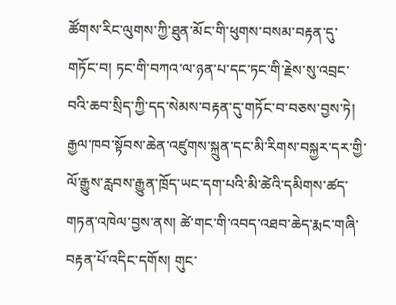ཚོགས་རིང་ལུགས་ཀྱི་ཐུན་མོང་གི་ཕུགས་བསམ་བརྟན་དུ་གཏོང་བ། ཏང་གི་བཀའ་ལ་ཉན་པ་དང་ཏང་གི་རྗེས་སུ་འབྲང་བའི་ཆབ་སྲིད་ཀྱི་དད་སེམས་བརྟན་དུ་གཏོང་བ་བཅས་བྱས་ཏེ། རྒྱལ་ཁབ་སྟོབས་ཆེན་འཛུགས་སྐྲུན་དང་མི་རིགས་བསྐྱར་དར་གྱི་ལོ་རྒྱུས་རླབས་རྒྱུན་ཁྲོད་ཡང་དག་པའི་མི་ཚེའི་དམིགས་ཚད་གཏན་འཁེལ་བྱས་ནས། ཚེ་གང་གི་འབད་འཐབ་ཆེད་རྨང་གཞི་བརྟན་པོ་འདིང་དགོས། གུང་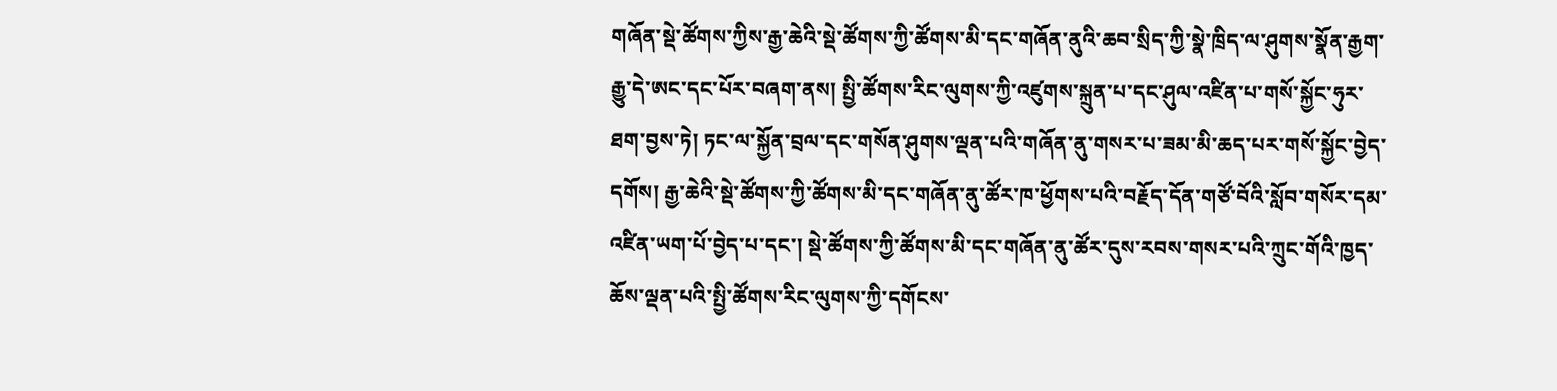གཞོན་སྡེ་ཚོགས་ཀྱིས་རྒྱ་ཆེའི་སྡེ་ཚོགས་ཀྱི་ཚོགས་མི་དང་གཞོན་ནུའི་ཆབ་སྲིད་ཀྱི་སྣེ་ཁྲིད་ལ་ཤུགས་སྣོན་རྒྱག་རྒྱུ་དེ་ཨང་དང་པོར་བཞག་ནས། སྤྱི་ཚོགས་རིང་ལུགས་ཀྱི་འཛུགས་སྐྲུན་པ་དང་ཤུལ་འཛིན་པ་གསོ་སྐྱོང་ཧུར་ཐག་བྱས་ཏེ། ཏང་ལ་སྐྱོན་བྲལ་དང་གསོན་ཤུགས་ལྡན་པའི་གཞོན་ནུ་གསར་པ་ཟམ་མི་ཆད་པར་གསོ་སྐྱོང་བྱེད་དགོས། རྒྱ་ཆེའི་སྡེ་ཚོགས་ཀྱི་ཚོགས་མི་དང་གཞོན་ནུ་ཚོར་ཁ་ཕྱོགས་པའི་བརྗོད་དོན་གཙོ་བོའི་སློབ་གསོར་དམ་འཛིན་ཡག་པོ་བྱེད་པ་དང་། སྡེ་ཚོགས་ཀྱི་ཚོགས་མི་དང་གཞོན་ནུ་ཚོར་དུས་རབས་གསར་པའི་ཀྲུང་གོའི་ཁྱད་ཆོས་ལྡན་པའི་སྤྱི་ཚོགས་རིང་ལུགས་ཀྱི་དགོངས་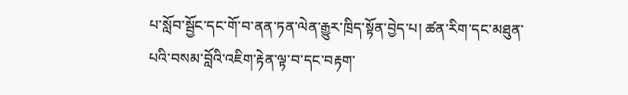པ་སློབ་སྦྱོང་དང་གོ་བ་ནན་ཏན་ལེན་རྒྱུར་ཁྲིད་སྟོན་བྱེད་པ། ཚན་རིག་དང་མཐུན་པའི་བསམ་བློའི་འཇིག་རྟེན་ལྟ་བ་དང་བརྟག་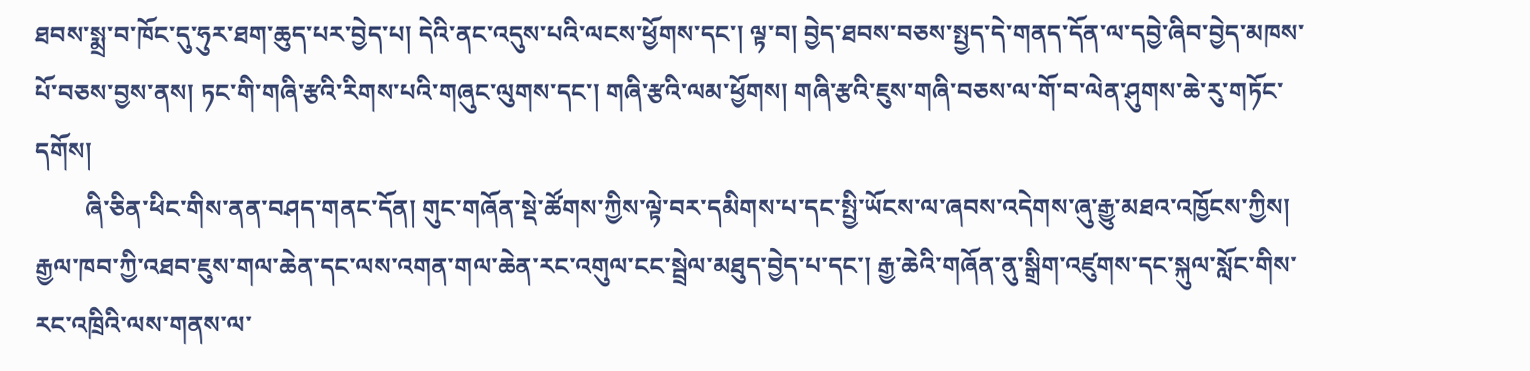ཐབས་སྨྲ་བ་ཁོང་དུ་ཧུར་ཐག་ཆུད་པར་བྱེད་པ། དེའི་ནང་འདུས་པའི་ལངས་ཕྱོགས་དང་། ལྟ་བ། བྱེད་ཐབས་བཅས་སྤྱད་དེ་གནད་དོན་ལ་དབྱེ་ཞིབ་བྱེད་མཁས་པོ་བཅས་བྱས་ནས། ཏང་གི་གཞི་རྩའི་རིགས་པའི་གཞུང་ལུགས་དང་། གཞི་རྩའི་ལམ་ཕྱོགས། གཞི་རྩའི་ཇུས་གཞི་བཅས་ལ་གོ་བ་ལེན་ཤུགས་ཆེ་རུ་གཏོང་དགོས།
        ཞི་ཅིན་ཕིང་གིས་ནན་བཤད་གནང་དོན། གུང་གཞོན་སྡེ་ཚོགས་ཀྱིས་ལྟེ་བར་དམིགས་པ་དང་སྤྱི་ཡོངས་ལ་ཞབས་འདེགས་ཞུ་རྒྱུ་མཐའ་འཁྱོངས་ཀྱིས། རྒྱལ་ཁབ་ཀྱི་འཐབ་ཇུས་གལ་ཆེན་དང་ལས་འགན་གལ་ཆེན་རང་འགུལ་ངང་སྦྲེལ་མཐུད་བྱེད་པ་དང་། རྒྱ་ཆེའི་གཞོན་ནུ་སྒྲིག་འཛུགས་དང་སྐུལ་སློང་གིས་རང་འཁྲིའི་ལས་གནས་ལ་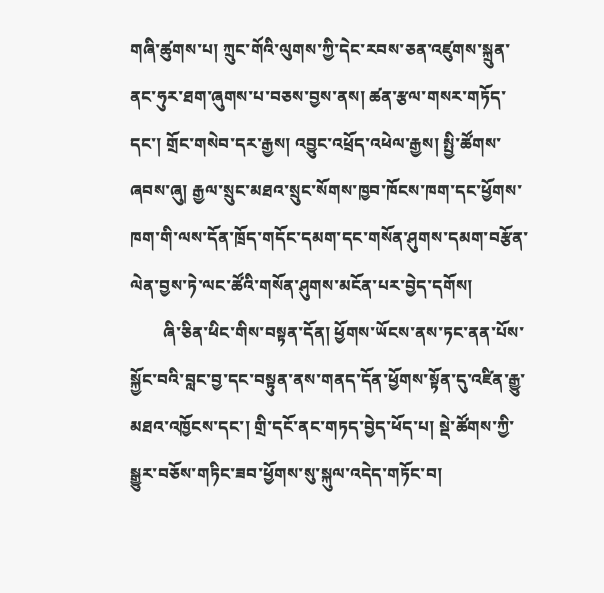གཞི་ཚུགས་པ། ཀྲུང་གོའི་ལུགས་ཀྱི་དེང་རབས་ཅན་འཛུགས་སྐྲུན་ནང་ཧུར་ཐག་ཞུགས་པ་བཅས་བྱས་ནས། ཚན་རྩལ་གསར་གཏོད་དང་། གྲོང་གསེབ་དར་རྒྱས། འབྱུང་འཕྲོད་འཕེལ་རྒྱས། སྤྱི་ཚོགས་ཞབས་ཞུ། རྒྱལ་སྲུང་མཐའ་སྲུང་སོགས་ཁྱབ་ཁོངས་ཁག་དང་ཕྱོགས་ཁག་གི་ལས་དོན་ཁྲོད་གདོང་དམག་དང་གསོན་ཤུགས་དམག་བརྩོན་ལེན་བྱས་ཏེ་ལང་ཚོའི་གསོན་ཤུགས་མངོན་པར་བྱེད་དགོས།
        ཞི་ཅིན་ཕིང་གིས་བསྟན་དོན། ཕྱོགས་ཡོངས་ནས་ཏང་ནན་པོས་སྐྱོང་བའི་བླང་བྱ་དང་བསྟུན་ནས་གནད་དོན་ཕྱོགས་སྟོན་དུ་འཛིན་རྒྱུ་མཐའ་འཁྱོངས་དང་། གྲི་དངོ་ནང་གཏད་བྱེད་ཕོད་པ། སྡེ་ཚོགས་ཀྱི་སྒྱུར་བཅོས་གཏིང་ཟབ་ཕྱོགས་སུ་སྐུལ་འདེད་གཏོང་བ།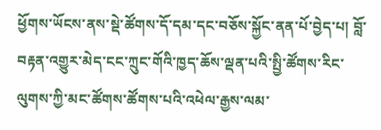ཕྱོགས་ཡོངས་ནས་སྡེ་ཚོགས་དོ་དམ་དང་བཅོས་སྐྱོང་ནན་པོ་བྱེད་པ། བློ་བརྟན་འགྱུར་མེད་ངང་ཀྲུང་གོའི་ཁྱད་ཆོས་ལྡན་པའི་སྤྱི་ཚོགས་རིང་ལུགས་ཀྱི་མང་ཚོགས་ཚོགས་པའི་འཕེལ་རྒྱས་ལམ་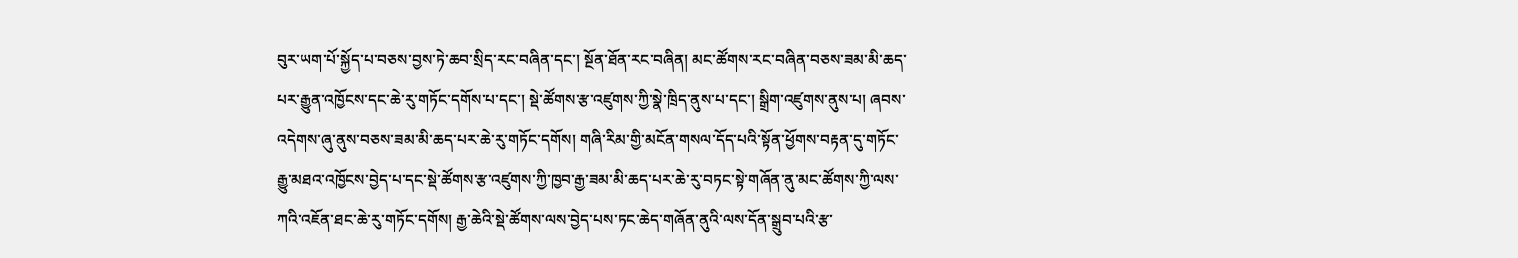བུར་ཡག་པོ་སྐྱོད་པ་བཅས་བྱས་ཏེ་ཆབ་སྲིད་རང་བཞིན་དང་། སྔོན་ཐོན་རང་བཞིན། མང་ཚོགས་རང་བཞིན་བཅས་ཟམ་མི་ཆད་པར་རྒྱུན་འཁྱོངས་དང་ཆེ་རུ་གཏོང་དགོས་པ་དང་། སྡེ་ཚོགས་རྩ་འཛུགས་ཀྱི་སྣེ་ཁྲིད་ནུས་པ་དང་། སྒྲིག་འཛུགས་ནུས་པ། ཞབས་འདེགས་ཞུ་ནུས་བཅས་ཟམ་མི་ཆད་པར་ཆེ་རུ་གཏོང་དགོས། གཞི་རིམ་གྱི་མངོན་གསལ་དོད་པའི་སྟོན་ཕྱོགས་བརྟན་དུ་གཏོང་རྒྱུ་མཐའ་འཁྱོངས་བྱེད་པ་དང་སྡེ་ཚོགས་རྩ་འཛུགས་ཀྱི་ཁྱབ་རྒྱ་ཟམ་མི་ཆད་པར་ཆེ་རུ་བཏང་སྟེ་གཞོན་ནུ་མང་ཚོགས་ཀྱི་ལས་ཀའི་འཇོན་ཐང་ཆེ་རུ་གཏོང་དགོས། རྒྱ་ཆེའི་སྡེ་ཚོགས་ལས་བྱེད་པས་ཏང་ཆེད་གཞོན་ནུའི་ལས་དོན་སྒྲུབ་པའི་རྩ་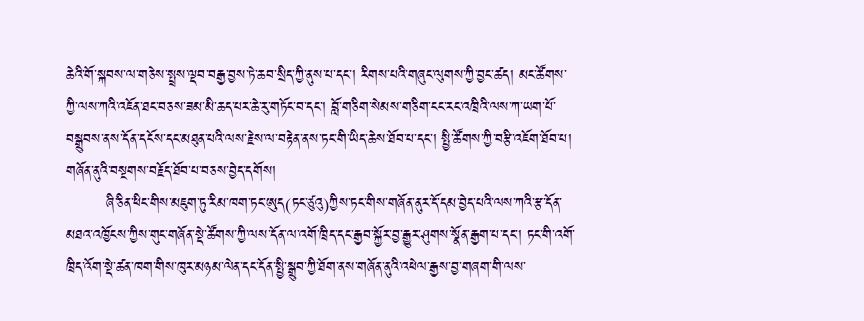ཆེའི་གོ་སྐབས་ལ་གཅེས་སྤྲས་ལྡབ་བརྒྱ་བྱས་ཏེ་ཆབ་སྲིད་ཀྱི་ནུས་པ་དང་། རིགས་པའི་གཞུང་ལུགས་ཀྱི་བྱང་ཚད། མང་ཚོགས་ཀྱི་ལས་ཀའི་འཇོན་ཐང་བཅས་ཟམ་མི་ཆད་པར་ཆེ་རུ་གཏོང་བ་དང་། བློ་གཅིག་སེམས་གཅིག་ངང་རང་འཁྲིའི་ལས་ཀ་ཡག་པོ་བསྒྲུབས་ནས་དོན་དངོས་དང་མཐུན་པའི་ལས་རྗེས་ལ་བརྟེན་ནས་ཏང་གི་ཡིད་ཆེས་ཐོབ་པ་དང་། སྤྱི་ཚོགས་ཀྱི་བརྩི་འཇོག་ཐོབ་པ། གཞོན་ནུའི་བསྔགས་བརྗོད་ཐོབ་པ་བཅས་བྱེད་དགོས།
        ཞི་ཅིན་ཕིང་གིས་མཇུག་ཏུ་རིམ་ཁག་ཏང་ཨུད(ཏང་ཙུའུ)ཀྱིས་ཏང་གིས་གཞོན་ནུར་དོ་དམ་བྱེད་པའི་ལས་ཀའི་རྩ་དོན་མཐའ་འཁྱོངས་ཀྱིས་གུང་གཞོན་སྡེ་ཚོགས་ཀྱི་ལས་དོན་ལ་འགོ་ཁྲིད་དང་རྒྱབ་སྐྱོར་བྱ་རྒྱུར་ཤུགས་སྣོན་རྒྱག་པ་དང་། ཏང་གི་འགོ་ཁྲིད་འོག་སྡེ་ཚན་ཁག་གིས་ཁུར་མཉམ་ལེན་དང་དོན་སྤྱི་སྒྲུབ་ཀྱི་ཐོག་ནས་གཞོན་ནུའི་འཕེལ་རྒྱས་བྱ་གཞག་གི་ལས་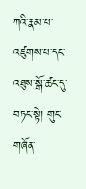ཀའི་རྣམ་པ་འཛུགས་པ་དང་འཐུས་སྒོ་ཚང་དུ་བཏང་སྟེ། གུང་གཞོན་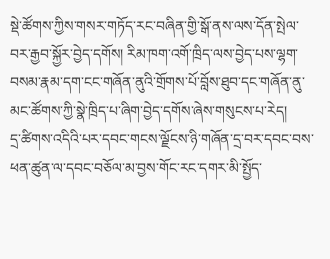སྡེ་ཚོགས་ཀྱིས་གསར་གཏོད་རང་བཞིན་གྱི་སྒོ་ནས་ལས་དོན་སྤེལ་བར་རྒྱབ་སྐྱོར་བྱེད་དགོས། རིམ་ཁག་འགོ་ཁྲིད་ལས་བྱེད་པས་ལྷག་བསམ་རྣམ་དག་ངང་གཞོན་ནུའི་གྲོགས་པོ་བློས་ཐུབ་དང་གཞོན་ནུ་མང་ཚོགས་ཀྱི་སྣེ་ཁྲིད་པ་ཞིག་བྱེད་དགོས་ཞེས་གསུངས་པ་རེད།
དྲ་ཚིགས་འདིའི་པར་དབང་གངས་ལྗོངས་ཉི་གཞོན་དྲ་བར་དབང་བས་ཕན་ཚུན་ལ་དབང་བཅོལ་མ་བྱས་གོང་རང་དགར་མི་སྤྱོད་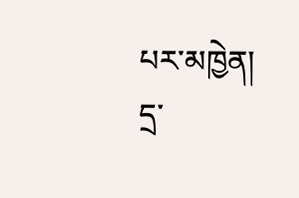པར་མཁྱེན།
དྲ་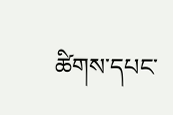ཚིགས་དཔང་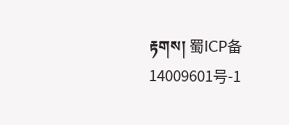རྟགས། 蜀ICP备14009601号-1